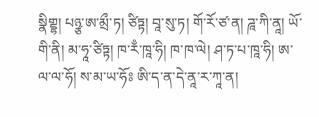སྣིགྡྷ། པཉྩ་ཨ་མྲྀ་ཏ། ཙིཏྟ། བཱ་སུ་ཏ། གོ་རོ་ཙ་ན། ཌཱ་ཀི་ནཱ། ཡོ་གི་ནི། མ་ཧཱ་ཙིཏྟ། ཁ་རྃ་ཁཱ་ཧི། ཁ་ཁ་ལེ། ཤ་ཏ་པ་ཁཱ་ཧི། ཨ་ལ་ལ་ཧོ། ས་མ་ཡ་ཧོཿ ཨི་ད་ན་དེ་ནཱ་ར་ཀཱ་ན།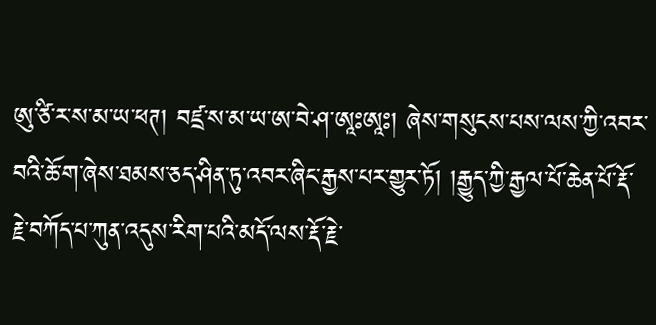ཨུ་ཙི་ར་ས་མ་ཡ་ཕཊ། བཛྲ་ས་མ་ཡ་ཨ་བེ་ཤ་ཨཱཿཨཱཿ། ཞེས་གསུངས་པས་ལས་ཀྱི་འབར་བའི་ཆོ་ག་ཞེས་ཐམས་ཅད་ཤིན་ཏུ་འབར་ཞིང་རྒྱས་པར་གྱུར་ཏོ། །རྒྱུད་ཀྱི་རྒྱལ་པོ་ཆེན་པོ་རྡོ་རྗེ་བཀོད་པ་ཀུན་འདུས་རིག་པའི་མདོ་ལས་རྡོ་རྗེ་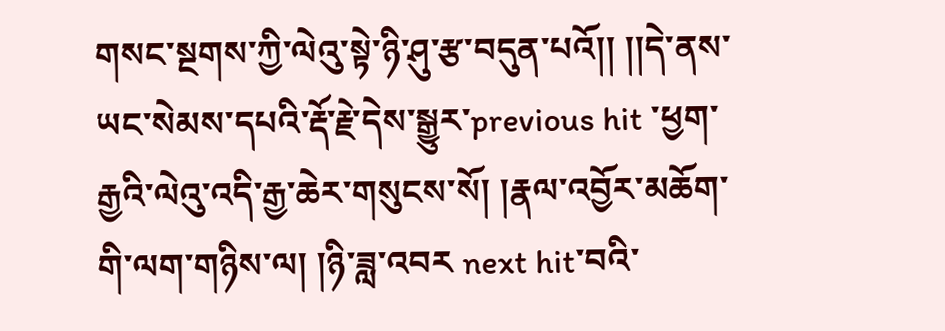གསང་སྔགས་ཀྱི་ལེའུ་སྟེ་ཉི་ཤུ་རྩ་བདུན་པའོ།། །།དེ་ནས་ཡང་སེམས་དཔའི་རྡོ་རྗེ་དེས་སྒྱུར་previous hit ་ཕྱག་རྒྱའི་ལེའུ་འདི་རྒྱ་ཆེར་གསུངས་སོ། །རྣལ་འབྱོར་མཆོག་གི་ལག་གཉིས་ལ། །ཉི་ཟླ་འབར next hit་བའི་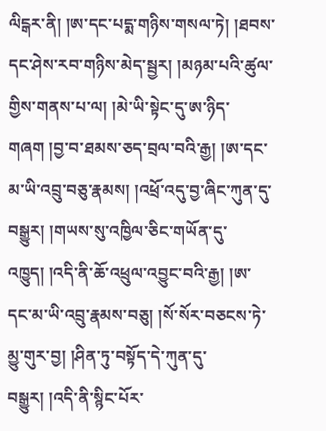ལིངྒར་ནི། །ཨ་དང་པདྨ་གཉིས་གསལ་ཏེ། །ཐབས་དང་ཤེས་རབ་གཉིས་མེད་སྦྱར། །མཉམ་པའི་ཚུལ་གྱིས་གནས་པ་ལ། །མེ་ཡི་སྟེང་དུ་ཨ་ཉིད་གཞག །བྱ་བ་ཐམས་ཅད་བྲལ་བའི་རྒྱ། །ཨ་དང་མ་ཡི་འབྲུ་བཅུ་རྣམས། །འཕྲོ་འདུ་བྱ་ཞིང་ཀུན་དུ་བསྒྱུར། །གཡས་སུ་འཁྱིལ་ཅིང་གཡོན་དུ་འཁྱུད། །འདི་ནི་ཆོ་འཕྲུལ་འབྱུང་བའི་རྒྱ། །ཨ་དང་མ་ཡི་འབྲུ་རྣམས་བཅུ། །སོ་སོར་བཅངས་ཏེ་མྱུ་གུར་བྱ། །ཤིན་ཏུ་བསྟོད་དེ་ཀུན་དུ་བསྒྱུར། །འདི་ནི་སྙིང་པོར་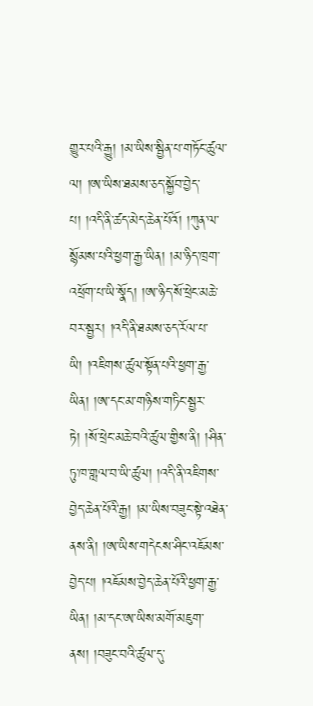གྱུར་པའི་རྒྱུ། །མ་ཡིས་སྦྱིན་པ་གཏོང་ཚུལ་ལ། །ཨ་ཡིས་ཐམས་ཅད་སྐྱོབ་བྱེད་པ། །འདི་ནི་ཚད་མེད་ཆེན་པོའོ། །ཀུན་ལ་སྙོམས་པའི་ཕྱག་རྒྱ་ཡིན། །མ་ཉིད་ཁྲག་འཕྲོག་པ་ཡི་སྣོད། །ཨ་ཉིད་སོ་ཕྲེང་མཆེ་བར་སྦྱར། །འདི་ནི་ཐམས་ཅད་རོལ་པ་ཡི། །འཇིགས་ཚུལ་སྟོན་པའི་ཕྱག་རྒྱ་ཡིན། །ཨ་དང་མ་གཉིས་གཏིང་སྦྱར་ཏེ། །སོ་ཕྲེང་མཆེ་བའི་ཚུལ་གྱིས་ནི། །ཤིན་ཏུ་ཁ་གླལ་བ་ཡི་ཚུལ། །འདི་ནི་འཇིགས་བྱེད་ཆེན་པོའི་རྒྱ། །མ་ཡིས་བཟུང་སྟེ་འཐེན་ནས་ནི། །ཨ་ཡིས་གདེངས་ཤིང་འཇོམས་བྱེད་པ། །འཇོམས་བྱེད་ཆེན་པོའི་ཕྱག་རྒྱ་ཡིན། །མ་དང་ཨ་ཡིས་མགོ་མཇུག་ནས། །བཟུང་བའི་ཚུལ་དུ་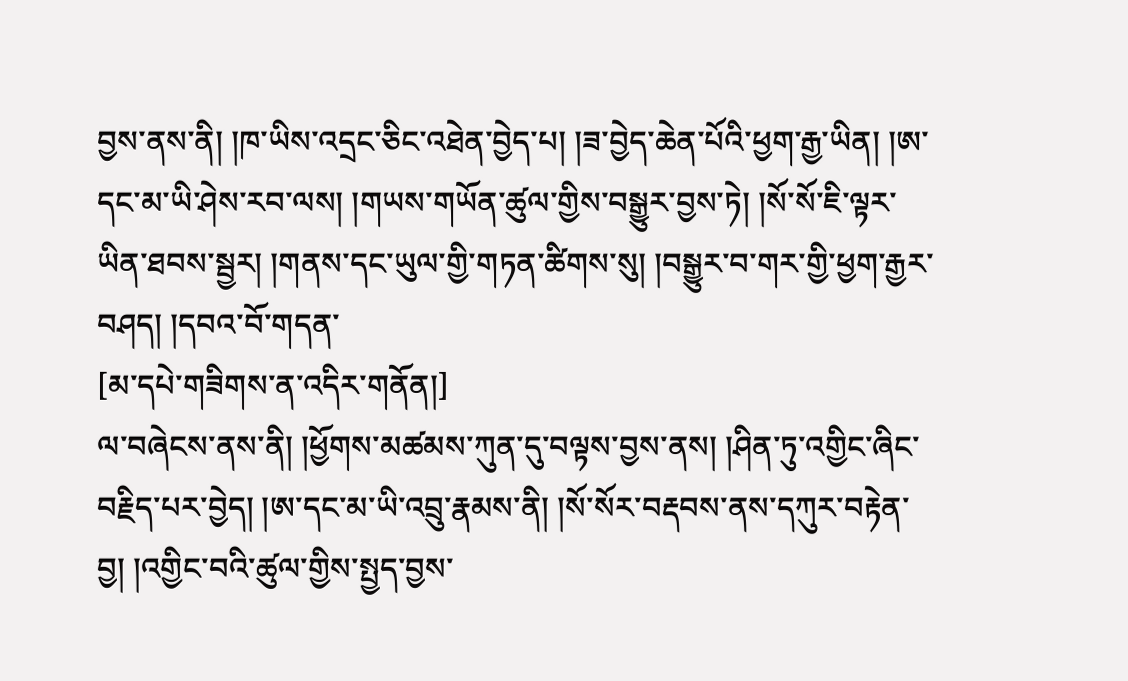བྱས་ནས་ནི། །ཁ་ཡིས་འདྲང་ཅིང་འཐེན་བྱེད་པ། །ཟ་བྱེད་ཆེན་པོའི་ཕྱག་རྒྱ་ཡིན། །ཨ་དང་མ་ཡི་ཤེས་རབ་ལས། །གཡས་གཡོན་ཚུལ་གྱིས་བསྒྱུར་བྱས་ཏེ། །སོ་སོ་ཇི་ལྟར་ཡིན་ཐབས་སྦྱར། །གནས་དང་ཡུལ་གྱི་གཏན་ཚིགས་སུ། །བསྒྱུར་བ་གར་གྱི་ཕྱག་རྒྱར་བཤད། །དབའ་བོ་གདན་
[མ་དཔེ་གཟིགས་ན་འདིར་གནོན།]
ལ་བཞེངས་ནས་ནི། །ཕྱོགས་མཚམས་ཀུན་དུ་བལྟས་བྱས་ནས། །ཤིན་ཏུ་འགྱིང་ཞིང་བརྗིད་པར་བྱེད། །ཨ་དང་མ་ཡི་འབྲུ་རྣམས་ནི། །སོ་སོར་བརྡབས་ནས་དཀུར་བརྟེན་བྱ། །འགྱིང་བའི་ཚུལ་གྱིས་སྤྱད་བྱས་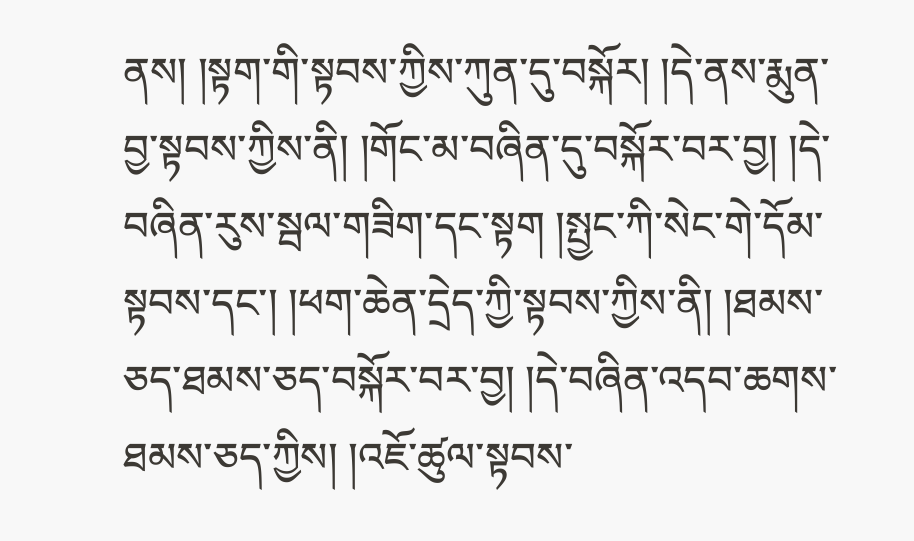ནས། །སྟག་གི་སྟབས་ཀྱིས་ཀུན་དུ་བསྐོར། །དེ་ནས་རྨུན་བྱ་སྟབས་ཀྱིས་ནི། །གོང་མ་བཞིན་དུ་བསྐོར་བར་བྱ། །དེ་བཞིན་རུས་སྦལ་གཟིག་དང་སྟག །སྤྱང་ཀི་སེང་གེ་དོམ་སྟབས་དང་། །ཕག་ཆེན་དྲེད་ཀྱི་སྟབས་ཀྱིས་ནི། །ཐམས་ཅད་ཐམས་ཅད་བསྐོར་བར་བྱ། །དེ་བཞིན་འདབ་ཆགས་ཐམས་ཅད་ཀྱིས། །འཇོ་ཚུལ་སྟབས་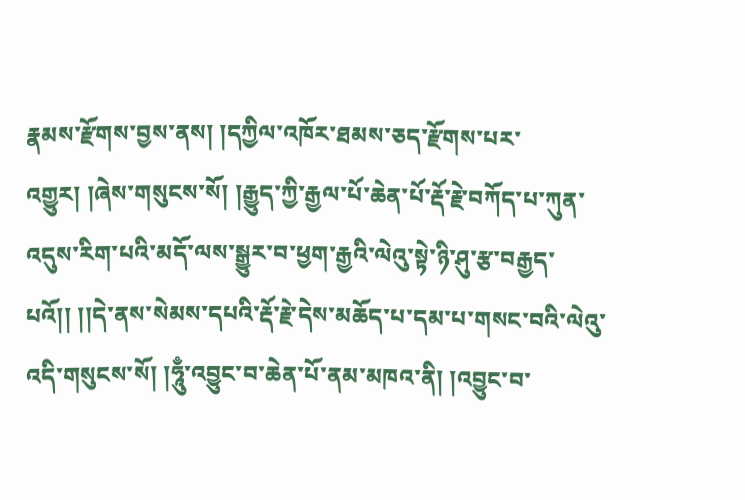རྣམས་རྫོགས་བྱས་ནས། །དཀྱིལ་འཁོར་ཐམས་ཅད་རྫོགས་པར་འགྱུར། །ཞེས་གསུངས་སོ། །རྒྱུད་ཀྱི་རྒྱལ་པོ་ཆེན་པོ་རྡོ་རྗེ་བཀོད་པ་ཀུན་འདུས་རིག་པའི་མདོ་ལས་སྒྱུར་བ་ཕྱག་རྒྱའི་ལེའུ་སྟེ་ཉི་ཤུ་རྩ་བརྒྱད་པའོ།། །།དེ་ནས་སེམས་དཔའི་རྡོ་རྗེ་དེས་མཆོད་པ་དམ་པ་གསང་བའི་ལེའུ་འདི་གསུངས་སོ། །ཧཱུྃ་འབྱུང་བ་ཆེན་པོ་ནམ་མཁའ་ནི། །འབྱུང་བ་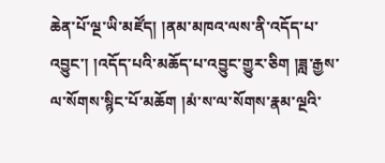ཆེན་པོ་ལྔ་ཡི་མཛོད། །ནམ་མཁའ་ལས་ནི་འདོད་པ་འབྱུང་། །འདོད་པའི་མཆོད་པ་འབྱུང་གྱུར་ཅིག །ཟླ་རྒྱས་ལ་སོགས་སྙིང་པོ་མཆོག །མཾ་ས་ལ་སོགས་རྣམ་ལྔའི་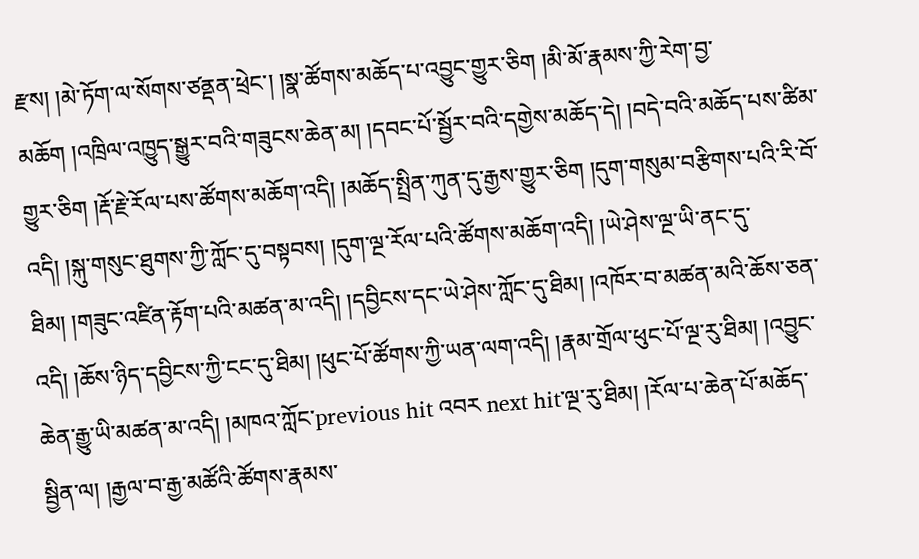རྫས། །མེ་ཏོག་ལ་སོགས་ཙནྡན་ཕྲེང་། །སྣ་ཚོགས་མཆོད་པ་འབྱུང་གྱུར་ཅིག །མི་མོ་རྣམས་ཀྱི་རེག་བྱ་མཆོག །འཁྲིལ་འཁྱུད་སྒྱུར་བའི་གཟུངས་ཆེན་མ། །དབང་པོ་སྦྱོར་བའི་དགྱེས་མཆོད་དེ། །བདེ་བའི་མཆོད་པས་ཚིམ་གྱུར་ཅིག །རྡོ་རྗེ་རོལ་པས་ཚོགས་མཆོག་འདི། །མཆོད་སྤྲིན་ཀུན་དུ་རྒྱས་གྱུར་ཅིག །དུག་གསུམ་བརྩིགས་པའི་རི་བོ་འདི། །སྐུ་གསུང་ཐུགས་ཀྱི་ཀློང་དུ་བསྟབས། །དུག་ལྔ་རོལ་པའི་ཚོགས་མཆོག་འདི། །ཡེ་ཤེས་ལྔ་ཡི་ནང་དུ་ཐིམ། །གཟུང་འཛིན་རྟོག་པའི་མཚན་མ་འདི། །དབྱིངས་དང་ཡེ་ཤེས་ཀློང་དུ་ཐིམ། །འཁོར་བ་མཚན་མའི་ཆོས་ཅན་འདི། །ཆོས་ཉིད་དབྱིངས་ཀྱི་ངང་དུ་ཐིམ། །ཕུང་པོ་ཚོགས་ཀྱི་ཡན་ལག་འདི། །རྣམ་གྲོལ་ཕུང་པོ་ལྔ་རུ་ཐིམ། །འབྱུང་ཆེན་རྒྱུ་ཡི་མཚན་མ་འདི། །མཁའ་ཀློང་previous hit འབར next hit་ལྔ་རུ་ཐིམ། །རོལ་པ་ཆེན་པོ་མཆོད་སྦྱིན་ལ། །རྒྱལ་བ་རྒྱ་མཚོའི་ཚོགས་རྣམས་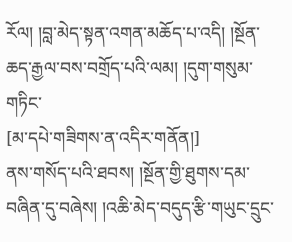རོལ། །བླ་མེད་སྟན་འགན་མཆོད་པ་འདི། །སྔོན་ཆད་རྒྱལ་བས་བགྲོད་པའི་ལམ། །དུག་གསུམ་གཏིང་
[མ་དཔེ་གཟིགས་ན་འདིར་གནོན།]
ནས་གསོད་པའི་ཐབས། །སྔོན་གྱི་ཐུགས་དམ་བཞིན་དུ་བཞེས། །འཆི་མེད་བདུད་རྩི་གཡུང་དྲུང་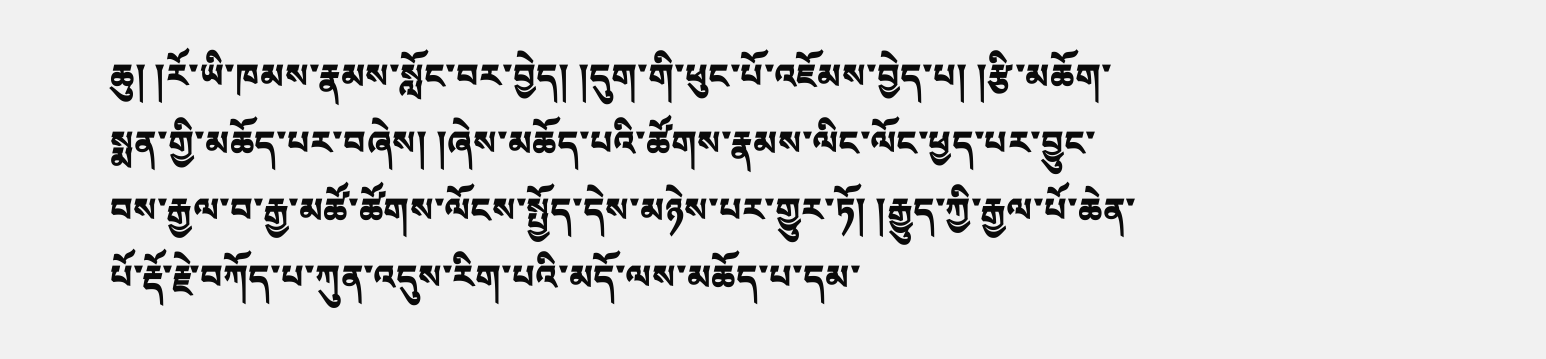ཆུ། །རོ་ཡི་ཁམས་རྣམས་སློང་བར་བྱེད། །དུག་གི་ཕུང་པོ་འཇོམས་བྱེད་པ། །རྩི་མཆོག་སྨན་གྱི་མཆོད་པར་བཞེས། །ཞེས་མཆོད་པའི་ཚོགས་རྣམས་ལིང་ལོང་ཕྱད་པར་བྱུང་བས་རྒྱལ་བ་རྒྱ་མཚོ་ཚོགས་ལོངས་སྤྱོད་དེས་མཉེས་པར་གྱུར་ཏོ། །རྒྱུད་ཀྱི་རྒྱལ་པོ་ཆེན་པོ་རྡོ་རྗེ་བཀོད་པ་ཀུན་འདུས་རིག་པའི་མདོ་ལས་མཆོད་པ་དམ་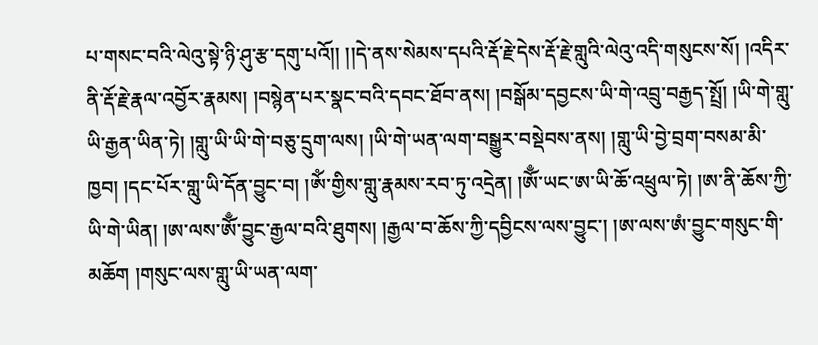པ་གསང་བའི་ལེའུ་སྟེ་ཉི་ཤུ་རྩ་དགུ་པའོ།། །།དེ་ནས་སེམས་དཔའི་རྡོ་རྗེ་དེས་རྡོ་རྗེ་གླུའི་ལེའུ་འདི་གསུངས་སོ། །འདིར་ནི་རྡོ་རྗེ་རྣལ་འབྱོར་རྣམས། །བསྙེན་པར་སྣང་བའི་དབང་ཐོབ་ནས། །བསྒོམ་དབྱངས་ཡི་གེ་འབྲུ་བརྒྱད་སྤྲོ། །ཡི་གེ་གླུ་ཡི་རྒྱན་ཡིན་ཏེ། །གླུ་ཡི་ཡི་གེ་བཅུ་དྲུག་ལས། །ཡི་གེ་ཡན་ལག་བསྒྱུར་བསྡེབས་ནས། །གླུ་ཡི་བྱེ་བྲག་བསམ་མི་ཁྱབ། །དང་པོར་གླུ་ཡི་དོན་བྱུང་བ། །ཨོཾ་གྱིས་གླུ་རྣམས་རབ་ཏུ་འདྲེན། །ཨོྃ་ཡང་ཨ་ཡི་ཆོ་འཕྲུལ་ཏེ། །ཨ་ནི་ཆོས་ཀྱི་ཡི་གེ་ཡིན། །ཨ་ལས་ཨོྃ་བྱུང་རྒྱལ་བའི་ཐུགས། །རྒྱལ་བ་ཆོས་ཀྱི་དབྱིངས་ལས་བྱུང་། །ཨ་ལས་ཨཾ་བྱུང་གསུང་གི་མཆོག །གསུང་ལས་གླུ་ཡི་ཡན་ལག་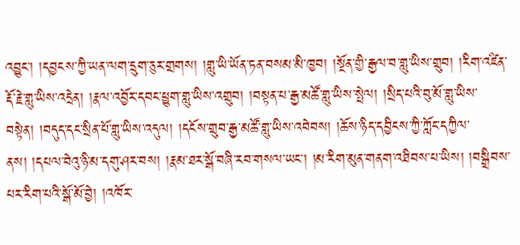འབྱུང་། །དབྱངས་ཀྱི་ཡན་ལག་དྲུག་ཅུར་གྲགས། །གླུ་ཡི་ཡོན་ཏན་བསམ་མི་ཁྱབ། །སྔོན་གྱི་རྒྱལ་བ་གླུ་ཡིས་གྲུབ། །རིག་འཛིན་རྡོ་རྗེ་གླུ་ཡིས་འདྲེན། །རྣལ་འབྱོར་དབང་ཕྱུག་གླུ་ཡིས་འགྲུབ། །བསྟན་པ་རྒྱ་མཚོ་གླུ་ཡིས་སྤེལ། །སྲིད་པའི་བུ་མོ་གླུ་ཡིས་བསྟེན། །བདུད་དང་སྲིན་པོ་གླུ་ཡིས་འདུལ། །དངོས་གྲུབ་རྒྱ་མཚོ་གླུ་ཡིས་འབེབས། །ཆོས་ཉིད་དབྱིངས་ཀྱི་ཀློང་དཀྱིལ་ནས། །དཔལ་བེའུ་ཉི་མ་དགུ་ཤར་བས། །རྣམ་ཐར་སྒོ་བཞི་རབ་གསལ་ཡང་། །མ་རིག་མུན་གནག་འཐིབས་པ་ཡིས། །བསྒྲིབས་པར་རིག་པའི་སྒོ་མོ་བྱེ། །འཁོར་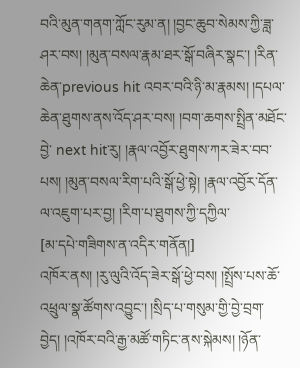བའི་མུན་གནག་ཀློང་རུམ་ན། །བྱང་ཆུབ་སེམས་ཀྱི་ཟླ་ཤར་བས། །མུན་བསལ་རྣམ་ཐར་སྒོ་བཞིར་སྣང་། །རིན་ཆེན་previous hit འབར་བའི་ཉི་མ་རྣམས། །དཔལ་ཆེན་ཐུགས་ནས་འོད་ཤར་བས། །བག་ཆགས་སྤྲིན་མཐོང་བྱེ་ next hit་རུ། །རྣལ་འབྱོར་ཐུགས་ཀར་ཟེར་བབ་པས། །མུན་བསལ་རིག་པའི་སྒོ་ཕྱེ་སྟེ། །རྣལ་འབྱོར་དོན་ལ་འཇུག་པར་བྱ། །རིག་པ་ཐུགས་ཀྱི་དཀྱིལ་
[མ་དཔེ་གཟིགས་ན་འདིར་གནོན།]
འཁོར་ནས། །རུ་ལུའི་འོད་ཟེར་སྒོ་ཕྱེ་བས། །སྤྲོས་པས་ཆོ་འཕྲུལ་སྣ་ཚོགས་འབྱུང་། །སྲིད་པ་གསུམ་གྱི་བྱེ་བྲག་བྱེད། །འཁོར་བའི་རྒྱ་མཚོ་གཏིང་ནས་སྐེམས། །ཉོན་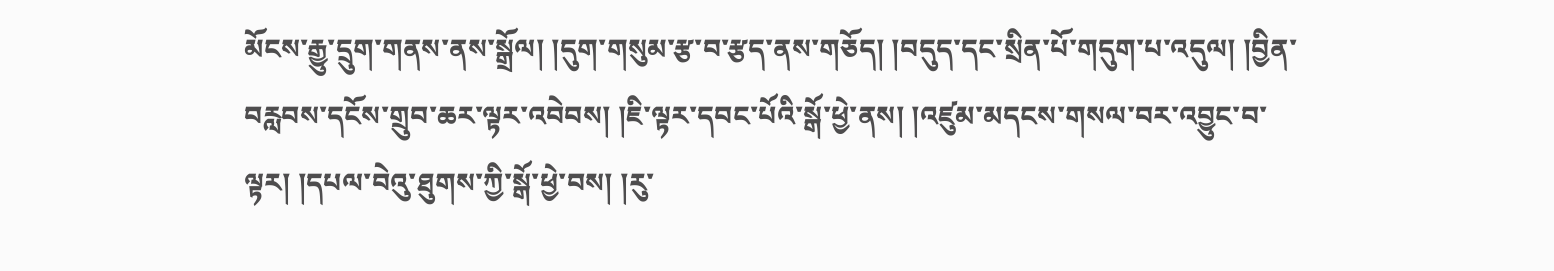མོངས་རྒྱུ་དྲུག་གནས་ནས་སྒྲོལ། །དུག་གསུམ་རྩ་བ་རྩད་ནས་གཅོད། །བདུད་དང་སྲིན་པོ་གདུག་པ་འདུལ། །བྱིན་བརླབས་དངོས་གྲུབ་ཆར་ལྟར་འབེབས། །ཇི་ལྟར་དབང་པོའི་སྒོ་ཕྱེ་ནས། །འཛུམ་མདངས་གསལ་བར་འབྱུང་བ་ལྟར། །དཔལ་བེའུ་ཐུགས་ཀྱི་སྒོ་ཕྱེ་བས། །རུ་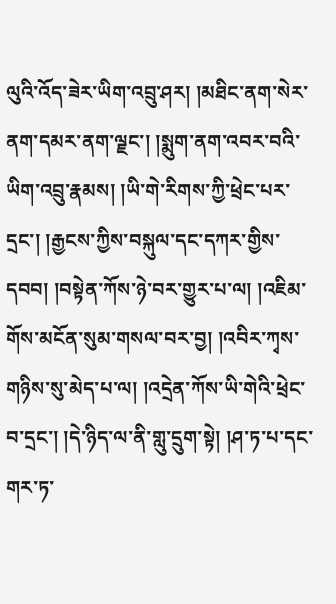ལུའི་འོད་ཟེར་ཡིག་འབྲུ་ཤར། །མཐིང་ནག་སེར་ནག་དམར་ནག་ལྗང་། །སྨུག་ནག་འབར་བའི་ཡིག་འབྲུ་རྣམས། །ཡི་གེ་རིགས་ཀྱི་ཕྲེང་པར་དྲང་། །རྒྱངས་ཀྱིས་བསྐུལ་དང་དཀར་གྱིས་དབབ། །བསྟེན་ཀོས་ཉེ་བར་གྱུར་པ་ལ། །འཇིམ་གོས་མངོན་སུམ་གསལ་བར་བྱ། །འབིར་ཀྭས་གཉིས་སུ་མེད་པ་ལ། །འདྲེན་ཀོས་ཡི་གེའི་ཕྲེང་བ་དྲང་། །དེ་ཉིད་ལ་ནི་གླུ་དྲུག་སྟེ། །ཤ་ཏ་པ་དང་གར་ཏ་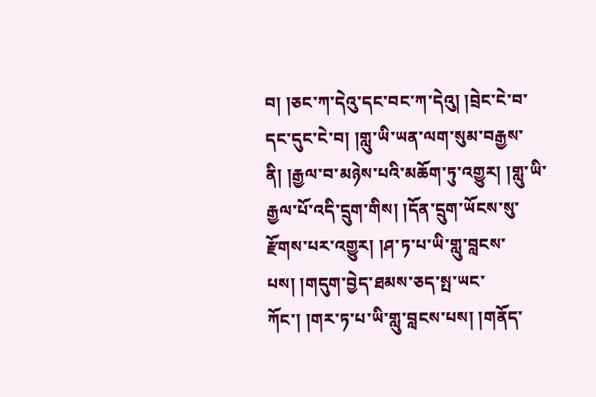བ། །ཅང་ཀ་དེའུ་དང་བང་ཀ་དེའུ། །བྲེང་ངེ་བ་དང་དུང་ངེ་བ། །གླུ་ཡི་ཡན་ལག་སུམ་བརྒྱས་ནི། །རྒྱལ་བ་མཉེས་པའི་མཆོག་ཏུ་འགྱུར། །གླུ་ཡི་རྒྱལ་པོ་འདི་དྲུག་གིས། །དོན་དྲུག་ཡོངས་སུ་རྫོགས་པར་འགྱུར། །ཤ་ཏ་པ་ཡི་གླུ་བླངས་པས། །གདུག་བྱེད་ཐམས་ཅད་སྤ་ཡང་ཀོང་། །གར་ཏ་པ་ཡི་གླུ་བླངས་པས། །གནོད་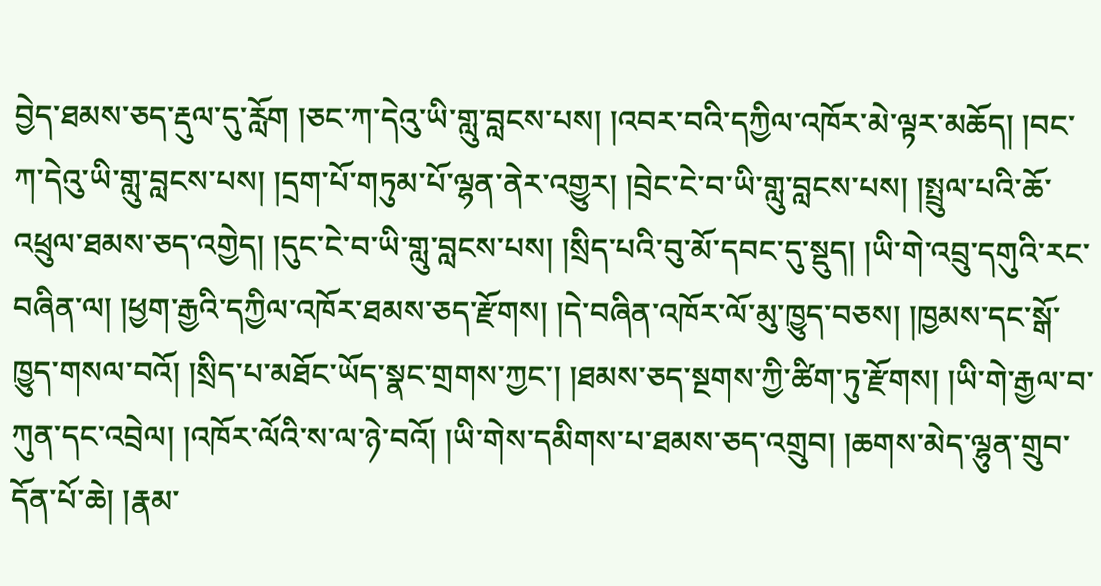བྱེད་ཐམས་ཅད་རྡུལ་དུ་རློག །ཅང་ཀ་དེའུ་ཡི་གླུ་བླངས་པས། །འབར་བའི་དཀྱིལ་འཁོར་མེ་ལྟར་མཆོད། །བང་ཀ་དེའུ་ཡི་གླུ་བླངས་པས། །དྲག་པོ་གཏུམ་པོ་ལྷན་ནེར་འགྱུར། །བྲེང་ངེ་བ་ཡི་གླུ་བླངས་པས། །སྤྲུལ་པའི་ཆོ་འཕྲུལ་ཐམས་ཅད་འགྱེད། །དུང་ངེ་བ་ཡི་གླུ་བླངས་པས། །སྲིད་པའི་བུ་མོ་དབང་དུ་སྡུད། །ཡི་གེ་འབྲུ་དགུའི་རང་བཞིན་ལ། །ཕྱག་རྒྱའི་དཀྱིལ་འཁོར་ཐམས་ཅད་རྫོགས། །དེ་བཞིན་འཁོར་ལོ་མུ་ཁྱུད་བཅས། །ཁྱམས་དང་སྒོ་ཁྱུད་གསལ་བའོ། །སྲིད་པ་མཐོང་ཡོད་སྣང་གྲགས་ཀྱང་། །ཐམས་ཅད་སྔགས་ཀྱི་ཚིག་ཏུ་རྫོགས། །ཡི་གེ་རྒྱལ་བ་ཀུན་དང་འབྲེལ། །འཁོར་ལོའི་ས་ལ་ཉེ་བའོ། །ཡི་གེས་དམིགས་པ་ཐམས་ཅད་འགྲུབ། །ཆགས་མེད་ལྷུན་གྲུབ་དོན་པོ་ཆེ། །རྣམ་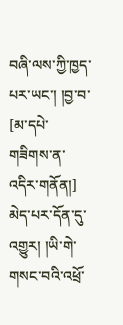བཞི་ལས་ཀྱི་ཁྱད་པར་ཡང་། །བྱ་བ་
[མ་དཔེ་གཟིགས་ན་འདིར་གནོན།]
མེད་པར་དོན་དུ་འགྱུར། །ཡི་གེ་གསང་བའི་འཕྲོ་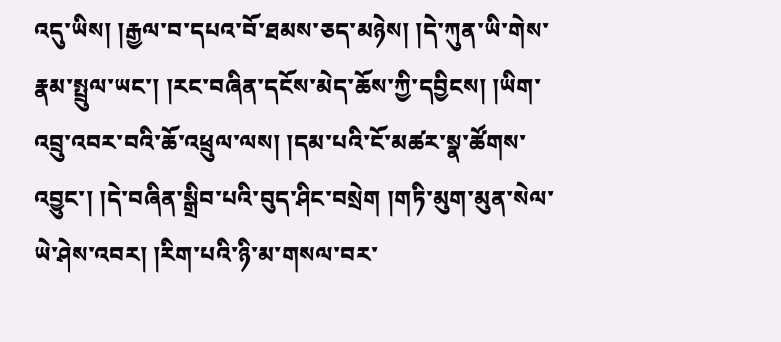འདུ་ཡིས། །རྒྱལ་བ་དཔའ་བོ་ཐམས་ཅད་མཉེས། །དེ་ཀུན་ཡི་གེས་རྣམ་སྤྲུལ་ཡང་། །རང་བཞིན་དངོས་མེད་ཆོས་ཀྱི་དབྱིངས། །ཡིག་འབྲུ་འབར་བའི་ཆོ་འཕྲུལ་ལས། །དམ་པའི་ངོ་མཚར་སྣ་ཚོགས་འབྱུང་། །དེ་བཞིན་སྒྲིབ་པའི་བུད་ཤིང་བསྲེག །གཏི་མུག་མུན་སེལ་ཡེ་ཤེས་འབར། །རིག་པའི་ཉི་མ་གསལ་བར་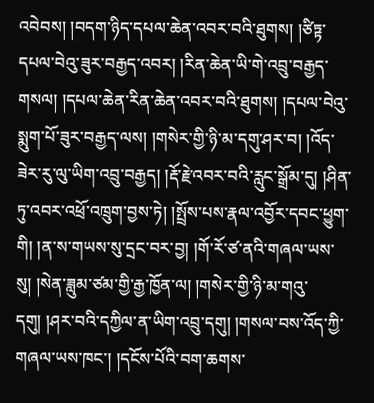འབེབས། །བདག་ཉིད་དཔལ་ཆེན་འབར་བའི་ཐུགས། །ཙིཏྟ་དཔལ་བེའུ་ཟུར་བརྒྱད་འབར། །རིན་ཆེན་ཡི་གེ་འབྲུ་བརྒྱད་གསལ། །དཔལ་ཆེན་རིན་ཆེན་འབར་བའི་ཐུགས། །དཔལ་བེའུ་སྨུག་པོ་ཟུར་བརྒྱད་ལས། །གསེར་གྱི་ཉི་མ་དགུ་ཤར་བ། །འོད་ཟེར་རུ་ལུ་ཡིག་འབྲུ་བརྒྱད། །རྡོ་རྗེ་འབར་བའི་རླུང་སྒྲོམ་དུ། །ཤིན་ཏུ་འབར་འཕྲོ་འཁྲུག་བྱས་ཏེ། །སྤྲོས་པས་རྣལ་འབྱོར་དབང་ཕྱུག་གི། །ན་ས་གཡས་སུ་དྲང་བར་བྱ། །གོ་རོ་ཙ་ནའི་གཞལ་ཡས་སུ། །སེན་ཟླུམ་ཙམ་གྱི་རྒྱ་ཁྱོན་ལ། །གསེར་གྱི་ཉི་མ་གའུ་དགུ། །ཤར་བའི་དཀྱིལ་ན་ཡིག་འབྲུ་དགུ། །གསལ་བས་འོད་ཀྱི་གཞལ་ཡས་ཁང་། །དངོས་པོའི་བག་ཆགས་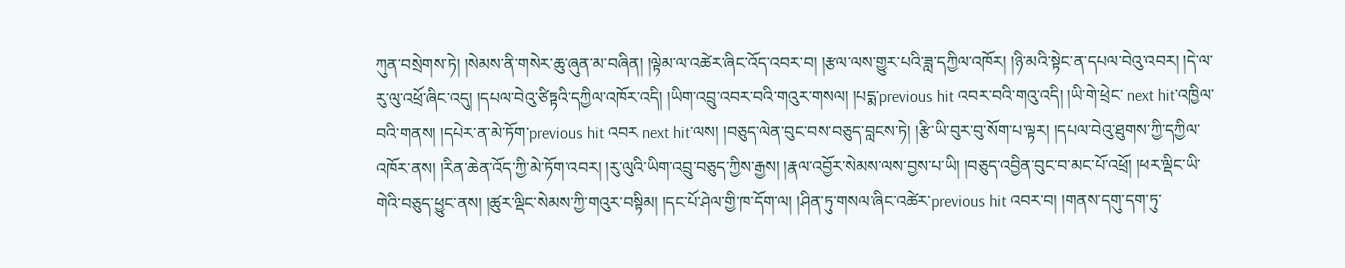ཀུན་བསྲེགས་ཏེ། །སེམས་ནི་གསེར་ཆུ་ཞུན་མ་བཞིན། །ལྟེམ་ལ་འཚེར་ཞིང་འོད་འབར་བ། །རྩལ་ལས་གྱུར་པའི་ཟླ་དཀྱིལ་འཁོར། །ཉི་མའི་སྟེང་ན་དཔལ་བེའུ་འབར། །དེ་ལ་རུ་ལུ་འཕྲོ་ཞིང་འདུ། །དཔལ་བེའུ་ཙིཏྟའི་དཀྱིལ་འཁོར་འདི། །ཡིག་འབྲུ་འབར་བའི་གའུར་གསལ། །པདྨ་previous hit འབར་བའི་གའུ་འདི། །ཡི་གེ་ཕྲེང་ next hit་འཁྱིལ་བའི་གནས། །དཔེར་ན་མེ་ཏོག་previous hit འབར next hit་ལས། །བཅུད་ལེན་བུང་བས་བཅུད་བླངས་ཏེ། །རྩི་ཡི་བུར་བུ་སོག་པ་ལྟར། །དཔལ་བེའུ་ཐུགས་ཀྱི་དཀྱིལ་འཁོར་ནས། །རིན་ཆེན་འོད་ཀྱི་མེ་ཏོག་འབར། །རུ་ལུའི་ཡིག་འབྲུ་བཅུད་ཀྱིས་རྒྱས། །རྣལ་འབྱོར་སེམས་ལས་བྱས་པ་ཡི། །བཅུད་འབྱིན་བུང་བ་མང་པོ་འཕྲོ། །ཕར་ལྡིང་ཡི་གེའི་བཅུད་ཕྱུང་ནས། །ཚུར་ལྡིང་སེམས་ཀྱི་གའུར་བསྟིམ། །དང་པོ་ཤེལ་གྱི་ཁ་དོག་ལ། །ཤིན་ཏུ་གསལ་ཞིང་འཚེར་previous hit འབར་བ། །གནས་དགུ་དག་ཏུ་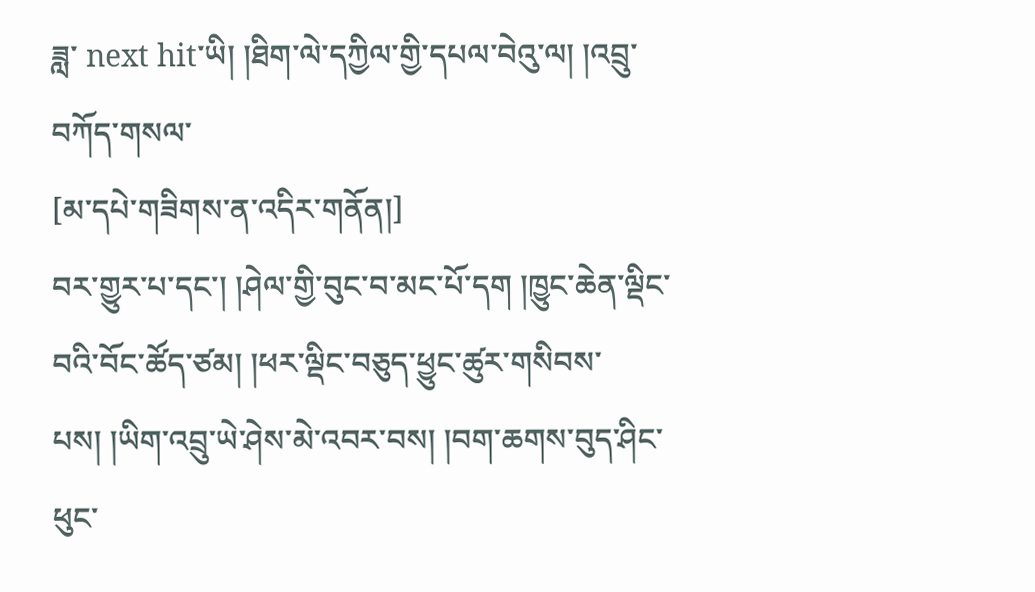ཟླ་ next hit་ཡི། །ཐིག་ལེ་དཀྱིལ་གྱི་དཔལ་བེའུ་ལ། །འབྲུ་བཀོད་གསལ་
[མ་དཔེ་གཟིགས་ན་འདིར་གནོན།]
བར་གྱུར་པ་དང་། །ཤེལ་གྱི་བུང་བ་མང་པོ་དག །ཁྱུང་ཆེན་ལྡིང་བའི་བོང་ཚོད་ཙམ། །ཕར་ལྡིང་བཅུད་ཕྱུང་ཚུར་གསིབས་པས། །ཡིག་འབྲུ་ཡེ་ཤེས་མེ་འབར་བས། །བག་ཆགས་བུད་ཤིང་ཕུང་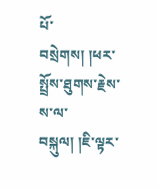པོ་བསྲེགས། །ཕར་སྤྲོས་ཐུགས་རྗེས་ས་ལ་བསྐུལ། །ཇི་ལྟར་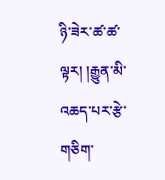ཉི་ཟེར་ཚ་ཚ་ལྟར། །རྒྱུན་མི་འཆད་པར་རྩེ་གཅིག་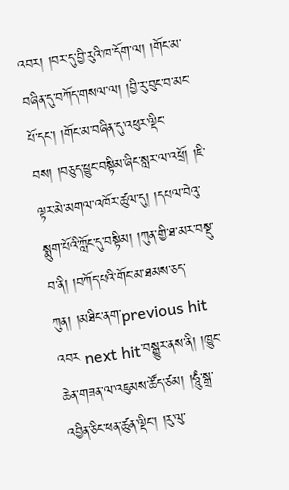འབར། །བར་དུ་བྱི་རུའི་ཁ་དོག་ལ། །གོང་མ་བཞིན་དུ་བཀོད་གསལ་ལ། །བྱི་རུ་བུང་བ་མང་པོ་དང་། །གོང་མ་བཞིན་དུ་འཕུར་ལྡིང་བས། །བཅུད་ཕྱུང་བསྟིམ་ཞིང་སླར་ལ་འཕྲོ། །ཇི་ལྟར་མེ་མགལ་འཁོར་ཚུལ་དུ། །དཔལ་བེའུ་སྨུག་པོའི་ཀློང་དུ་བསྟིམ། །ཀུན་གྱི་ཐ་མར་བསྡུ་བ་ནི། །བཀོད་པའི་གོང་མ་ཐམས་ཅད་ཀུན། །མཐིང་ནག་previous hit འབར next hit་བསྒྱུར་ནས་ནི། །ཁྱུང་ཆེན་གཟན་ལ་འཇུམས་ཚོད་ཙམ། །ཧཱུཾ་སྒྲ་འབྱིན་ཅིང་ཕན་ཚུན་ལྡིང་། །རུ་ལུ་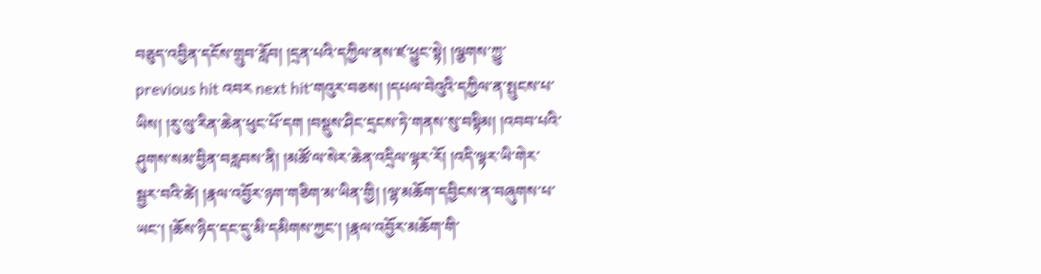བཅུད་འབྱིན་དངོས་གྲུབ་རློབ། །དྲན་པའི་དཀྱིལ་ནས་ཛ་ཕྱུང་སྟེ། །ལྕགས་ཀྱུ་previous hit འབར next hit་གའུར་བཅས། །དཔལ་བེའུའི་དཀྱིལ་ན་སྤུངས་པ་ཡིས། །རུ་ལུ་རིན་ཆེན་ཕུང་པོ་དག །བསྡུས་ཤིང་དྲངས་ཏེ་གནས་སུ་བསྟིམ། །འབབ་པའི་ཤུགས་སམ་བྱིན་བརླབས་ནི། །མཚོ་ལ་སེར་ཆེན་འདྲིལ་ལྟར་རོ། །འདི་ལྟར་ཡི་གེར་སྦྱར་བའི་ཚེ། །རྣལ་འབྱོར་ཉག་གཅིག་མ་ཡིན་གྱི། །ལྷ་མཆོག་དབྱིངས་ན་བཞུགས་པ་ཡང་། །ཆོས་ཉིད་དང་དུ་མི་དམིགས་ཀྱང་། །རྣལ་འབྱོར་མཆོག་གི་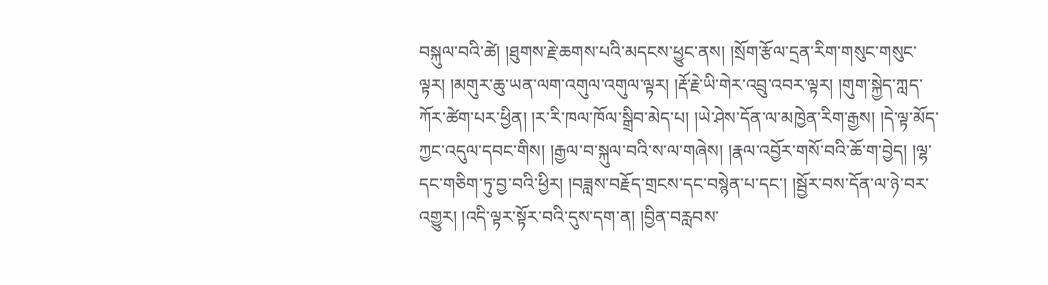བསྐུལ་བའི་ཚེ། །ཐུགས་རྗེ་ཆགས་པའི་མདངས་ཕྱུང་ནས། །སྲོག་རྩོལ་དྲན་རིག་གསུང་གསུང་ལྟར། །མགུར་ཆུ་ཡན་ལག་འགུལ་འགུལ་ལྟར། །རྡོ་རྗེ་ཡི་གེར་འབྲུ་འབར་ལྟར། །གུག་སྐྱེད་ཀླད་ཀོར་ཚེག་པར་ཕྱིན། །ར་རི་ཁལ་ཁོལ་སྒྲིབ་མེད་པ། །ཡེ་ཤེས་དོན་ལ་མཁྱེན་རིག་རྒྱས། །དེ་ལྟ་མོད་ཀྱང་འདུལ་དབང་གིས། །རྒྱལ་བ་སྐུལ་བའི་ས་ལ་གཞེས། །རྣལ་འབྱོར་གསོ་བའི་ཆོ་ག་བྱེད། །ལྷ་དང་གཅིག་ཏུ་བྱ་བའི་ཕྱིར། །བཟླས་བརྗོད་གྲངས་དང་བསྙེན་པ་དང་། །སྦྱོར་བས་དོན་ལ་ཉེ་བར་འགྱུར། །འདི་ལྟར་སྟོར་བའི་དུས་དག་ན། །བྱིན་བརླབས་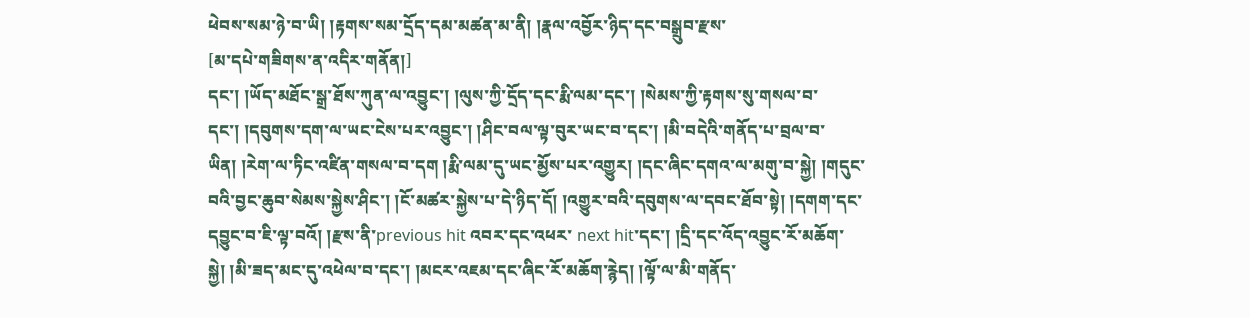ཕེབས་སམ་ཉེ་བ་ཡི། །རྟགས་སམ་དྲོད་དམ་མཚན་མ་ནི། །རྣལ་འབྱོར་ཉིད་དང་བསྒྲུབ་རྫས་
[མ་དཔེ་གཟིགས་ན་འདིར་གནོན།]
དང་། །ཡོད་མཐོང་སྒྲ་ཐོས་ཀུན་ལ་འབྱུང་། །ལུས་ཀྱི་དྲོད་དང་རྨི་ལམ་དང་། །སེམས་ཀྱི་རྟགས་སུ་གསལ་བ་དང་། །དབུགས་དག་ལ་ཡང་ངེས་པར་འབྱུང་། །ཤིང་བལ་ལྟ་བུར་ཡང་བ་དང་། །མི་བདེའི་གནོད་པ་བྲལ་བ་ཡིན། །རེག་ལ་ཏིང་འཛིན་གསལ་བ་དག །རྨི་ལམ་དུ་ཡང་མྱོས་པར་འགྱུར། །དང་ཞིང་དགའ་ལ་མགུ་བ་སྐྱེ། །གདུང་བའི་བྱང་ཆུབ་སེམས་སྐྱེས་ཤིང་། །ངོ་མཚར་སྐྱེས་པ་དེ་ཉིད་དོ། །འགྱུར་བའི་དབུགས་ལ་དབང་ཐོབ་སྟེ། །དགག་དང་དབྱུང་བ་ཇི་ལྟ་བའོ། །རྫས་ནི་previous hit འབར་དང་འཕར་ next hit་དང་། །དྲི་དང་འོད་འབྱུང་རོ་མཆོག་སྐྱེ། །མི་ཟད་མང་དུ་འཕེལ་བ་དང་། །མངར་འཇམ་དང་ཞིང་རོ་མཆོག་རྙེད། །ལྟོ་ལ་མི་གནོད་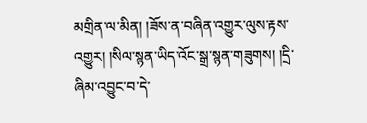མགྲིན་ལ་མིན། །ཟོས་ན་བཞིན་འགྱུར་ལུས་རྟས་འགྱུར། །སིལ་སྙན་ཡིད་འོང་སྒྲ་སྙན་གཟུགས། །དྲི་ཞིམ་འབྱུང་བ་དེ་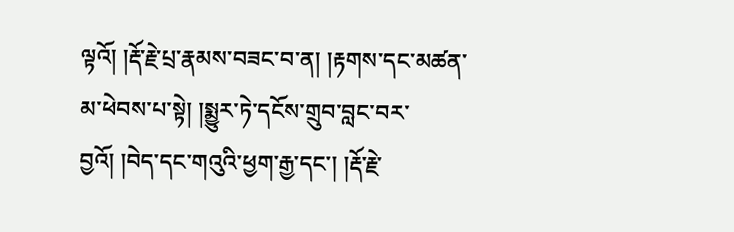ལྟའོ། །རྡོ་རྗེ་པྲ་རྣམས་བཟང་བ་ན། །རྟགས་དང་མཚན་མ་ཕེབས་པ་སྟེ། །སྨྱུར་ཏེ་དངོས་གྲུབ་བླང་བར་བྱའོ། །བེད་དང་གའུའི་ཕྱག་རྒྱ་དང་། །རྡོ་རྗེ་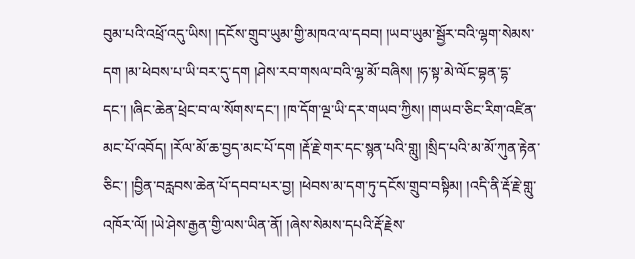བུམ་པའི་འཕྲོ་འདུ་ཡིས། །དངོས་གྲུབ་ཡུམ་གྱི་མཁའ་ལ་དབབ། །ཡབ་ཡུམ་སྦྱོར་བའི་ལྷག་སེམས་དག །མ་ཕེབས་པ་ཡི་བར་དུ་དག །ཤེས་རབ་གསལ་བའི་ལྷ་མོ་བཞིས། །ཧ་སྟ་མེ་ལོང་བྷན་དྷ་དང་། །ཞིང་ཆེན་ཕྲེང་བ་ལ་སོགས་དང་། །ཁ་དོག་ལྔ་ཡི་དར་གཡབ་ཀྱིས། །གཡབ་ཅིང་རིག་འཛིན་མང་པོ་འབོད། །རོལ་མོ་ཆ་བྱད་མང་པོ་དག །རྡོ་རྗེ་གར་དང་སྙན་པའི་གླུ། །སྲིད་པའི་མ་མོ་ཀུན་རྟེན་ཅིང་། །བྱིན་བརླབས་ཆེན་པོ་དབབ་པར་བྱ། །ཕེབས་མ་དག་ཏུ་དངོས་གྲུབ་བསྟིམ། །འདི་ནི་རྡོ་རྗེ་གླུ་འཁོར་ལོ། །ཡེ་ཤེས་རྒྱན་གྱི་ལས་ཡིན་ནོ། །ཞེས་སེམས་དཔའི་རྡོ་རྗེས་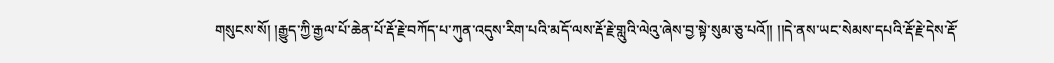གསུངས་སོ། །རྒྱུད་ཀྱི་རྒྱལ་པོ་ཆེན་པོ་རྡོ་རྗེ་བཀོད་པ་ཀུན་འདུས་རིག་པའི་མདོ་ལས་རྡོ་རྗེ་གླུའི་ལེའུ་ཞེས་བྱ་སྟེ་སུམ་ཅུ་པའོ།། །།དེ་ནས་ཡང་སེམས་དཔའི་རྡོ་རྗེ་དེས་རྡོ་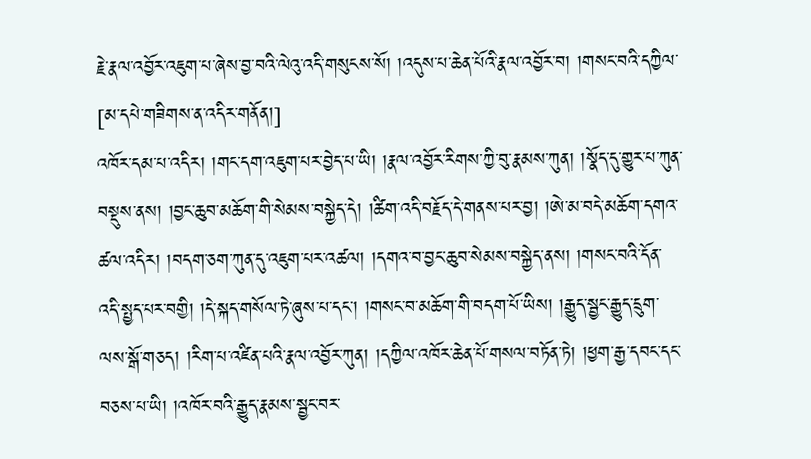རྗེ་རྣལ་འབྱོར་འཇུག་པ་ཞེས་བྱ་བའི་ལེའུ་འདི་གསུངས་སོ། །འདུས་པ་ཆེན་པོའི་རྣལ་འབྱོར་བ། །གསང་བའི་དཀྱིལ་
[མ་དཔེ་གཟིགས་ན་འདིར་གནོན།]
འཁོར་དམ་པ་འདིར། །གང་དག་འཇུག་པར་བྱེད་པ་ཡི། །རྣལ་འབྱོར་རིགས་ཀྱི་བུ་རྣམས་ཀུན། །སྣོད་དུ་གྱུར་པ་ཀུན་བསྡུས་ནས། །བྱང་ཆུབ་མཆོག་གི་སེམས་བསྐྱེད་དེ། །ཚིག་འདི་བརྗོད་དེ་གནས་པར་བྱ། །ཨེ་མ་བདེ་མཆོག་དགའ་ཚལ་འདིར། །བདག་ཅག་ཀུན་དུ་འཇུག་པར་འཚལ། །དགའ་བ་བྱང་ཆུབ་སེམས་བསྐྱེད་ནས། །གསང་བའི་དོན་འདི་སྤྱད་པར་བགྱི། །དེ་སྐད་གསོལ་ཏེ་ཞུས་པ་དང་། །གསང་བ་མཆོག་གི་བདག་པོ་ཡིས། །རྒྱུད་སྦྱང་རྒྱུད་དྲུག་ལས་སྒོ་གཅད། །རིག་པ་འཛིན་པའི་རྣལ་འབྱོར་ཀུན། །དཀྱིལ་འཁོར་ཆེན་པོ་གསལ་བཏོན་ཏེ། །ཕྱག་རྒྱ་དབང་དང་བཅས་པ་ཡི། །འཁོར་བའི་རྒྱུད་རྣམས་སྦྱང་བར་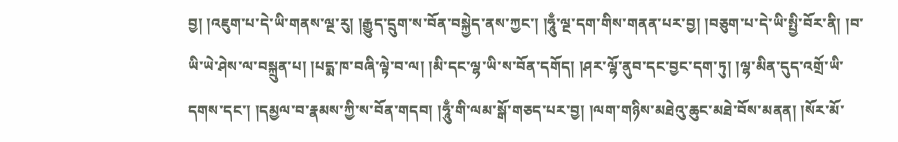བྱ། །འཇུག་པ་དེ་ཡི་གནས་ལྔ་རུ། །རྒྱུད་དྲུག་ས་བོན་བསྐྱེད་ནས་ཀྱང་། །ཧཱུྃ་ལྔ་དག་གིས་གནན་པར་བྱ། །བཅུག་པ་དེ་ཡི་སྤྱི་བོར་ནི། །བ་ཡི་ཡེ་ཤེས་ལ་བསྐྲུན་པ། །པདྨ་ཁ་བཞི་ལྟེ་བ་ལ། །མི་དང་ལྷ་ཡི་ས་བོན་དགོད། །ཤར་ལྷོ་ནུབ་དང་བྱང་དག་ཏུ། །ལྷ་མིན་དུད་འགྲོ་ཡི་དགས་དང་། །དམྱལ་བ་རྣམས་ཀྱི་ས་བོན་གདབ། །ཧཱུྃ་གི་ལམ་སྒོ་གཅད་པར་བྱ། །ལག་གཉིས་མཐེའུ་ཆུང་མཐེ་བོས་མནན། །སོར་མོ་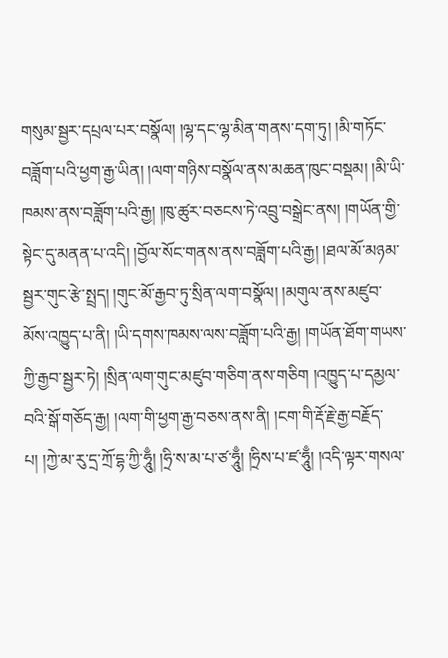གསུམ་སྦྱར་དཔྲལ་པར་བསྣོལ། །ལྷ་དང་ལྷ་མིན་གནས་དག་ཏུ། །མི་གཏོང་བཟློག་པའི་ཕྱག་རྒྱ་ཡིན། །ལག་གཉིས་བསྣོལ་ནས་མཆན་ཁུང་བསྡམ། །མི་ཡི་ཁམས་ནས་བཟློག་པའི་རྒྱ། །ཁུ་ཚུར་བཅངས་ཏེ་འབྲུ་བསྒྲེང་ནས། །གཡོན་གྱི་སྟེང་དུ་མནན་པ་འདི། །བྱོལ་སོང་གནས་ནས་བཟློག་པའི་རྒྱ། །ཐལ་མོ་མཉམ་སྦྱར་གུང་རྩེ་སྤྲད། །གུང་མོ་རྒྱབ་ཏུ་སྲིན་ལག་བསྣོལ། །མགུལ་ནས་མཛུབ་མོས་འཁྱུད་པ་ནི། །ཡི་དགས་ཁམས་ལས་བཟློག་པའི་རྒྱ། །གཡོན་ཐོག་གཡས་ཀྱི་རྒྱབ་སྦྱར་ཏེ། །སྲིན་ལག་གུང་མཛུབ་གཅིག་ནས་གཅིག །འཁྱུད་པ་དམྱལ་བའི་སྒོ་གཅོད་རྒྱ། །ལག་གི་ཕྱག་རྒྱ་བཅས་ནས་ནི། །ངག་གི་རྡོ་རྗེ་རྒྱ་བརྗོད་པ། །ཀྱེ་མ་རུ་དྲ་ཀྲོ་དྷ་ཀྱི་ཧཱུྃ། །ཧྲི་ས་མ་པ་ཙ་ཧཱུྃ། །ཧྲིས་པ་ཛ་ཧཱུྃ། །འདི་ལྟར་གསལ་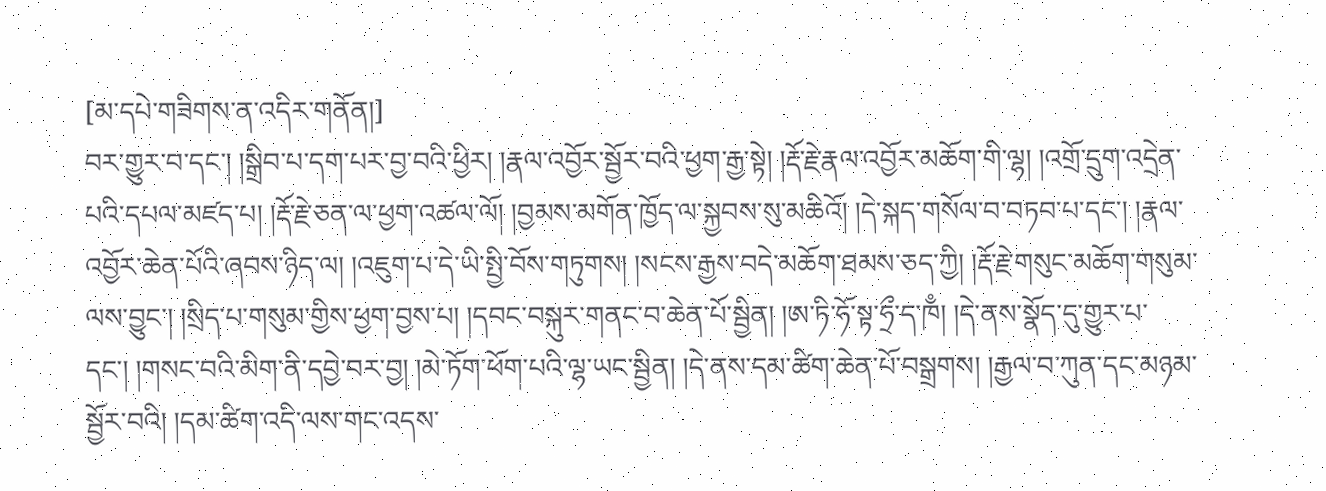[མ་དཔེ་གཟིགས་ན་འདིར་གནོན།]
བར་གྱུར་བ་དང་། །སྒྲིབ་པ་དག་པར་བྱ་བའི་ཕྱིར། །རྣལ་འབྱོར་སྦྱོར་བའི་ཕྱག་རྒྱ་སྟེ། །རྡོ་རྗེ་རྣལ་འབྱོར་མཆོག་གི་ལྷ། །འགྲོ་དྲུག་འདྲེན་པའི་དཔལ་མཛད་པ། །རྡོ་རྗེ་ཅན་ལ་ཕྱག་འཚལ་ལོ། །བྱམས་མགོན་ཁྱོད་ལ་སྐྱབས་སུ་མཆིའོ། །དེ་སྐད་གསོལ་བ་བཏབ་པ་དང་། །རྣལ་འབྱོར་ཆེན་པོའི་ཞབས་ཉིད་ལ། །འཇུག་པ་དེ་ཡི་སྤྱི་བོས་གཏུགས། །སངས་རྒྱས་བདེ་མཆོག་ཐམས་ཅད་ཀྱི། །རྡོ་རྗེ་གསུང་མཆོག་གསུམ་ལས་བྱུང་། །སྲིད་པ་གསུམ་གྱིས་ཕྱག་བྱས་པ། །དབང་བསྐུར་གནང་བ་ཆེན་པོ་སྦྱིན། །ཨ་ཏི་ཧོ་སྟ་ཧྲྀ་ད་ཁྃ། །དེ་ནས་སྣོད་དུ་གྱུར་པ་དང་། །གསང་བའི་མིག་ནི་དབྱེ་བར་བྱ། །མེ་ཏོག་ཕོག་པའི་ལྷ་ཡང་སྦྱིན། །དེ་ནས་དམ་ཚིག་ཆེན་པོ་བསྒྲགས། །རྒྱལ་བ་ཀུན་དང་མཉམ་སྦྱོར་བའི། །དམ་ཚིག་འདི་ལས་གང་འདས་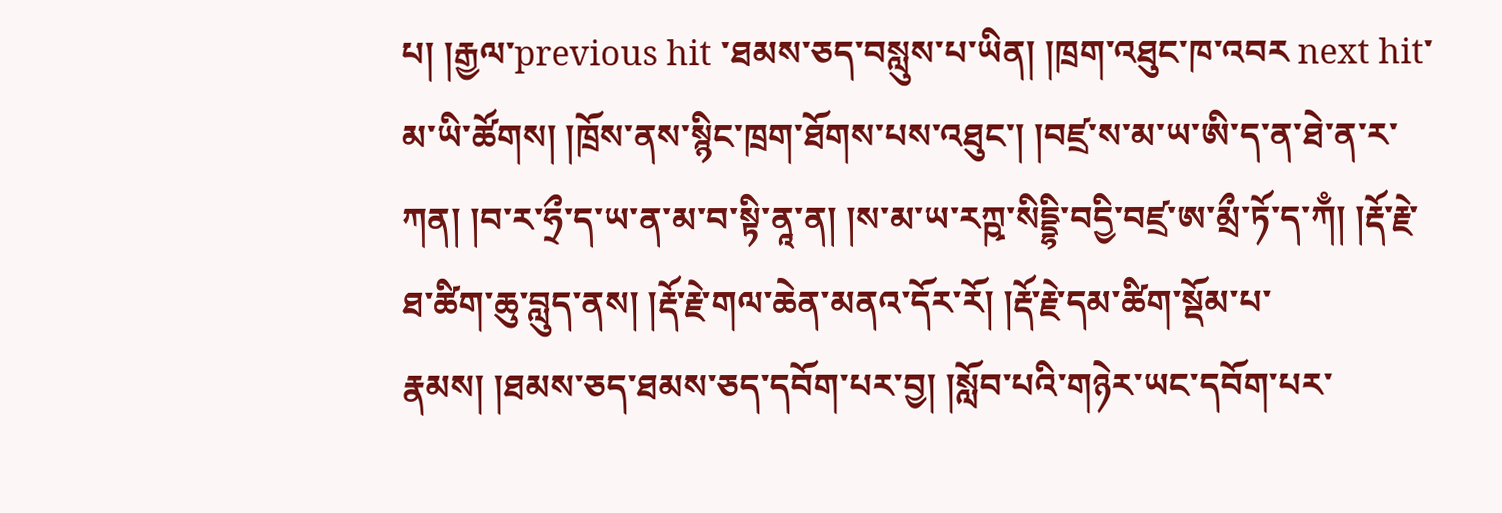པ། །རྒྱལ་previous hit ་ཐམས་ཅད་བསླུས་པ་ཡིན། །ཁྲག་འཐུང་ཁ་འབར next hit་མ་ཡི་ཚོགས། །ཁྲོས་ནས་སྙིང་ཁྲག་ཐོགས་པས་འཐུང་། །བཛྲ་ས་མ་ཡ་ཨི་ད་ན་ཐེ་ན་ར་ཀན། །བ་ར་ཧྲྀ་ད་ཡ་ན་མ་བ་སྟི་ནཱ་ན། །ས་མ་ཡ་རཀྵ་སིདྡྷི་བདྱི་བཛྲ་ཨ་མྲྀ་ཏོ་ད་ཀྃ། །རྡོ་རྗེ་ཐ་ཚིག་ཆུ་བླུད་ནས། །རྡོ་རྗེ་གལ་ཆེན་མནའ་དོར་རོ། །རྡོ་རྗེ་དམ་ཚིག་སྡོམ་པ་རྣམས། །ཐམས་ཅད་ཐམས་ཅད་དབོག་པར་བྱ། །སློབ་པའི་གཉེར་ཡང་དབོག་པར་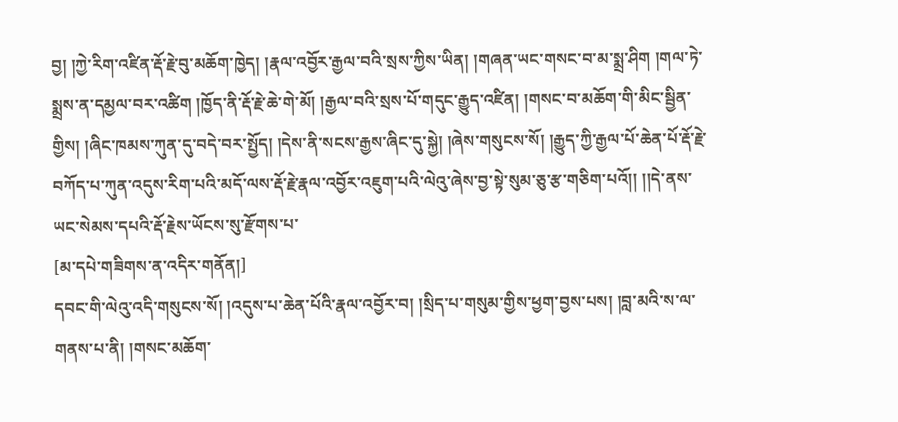བྱ། །ཀྱེ་རིག་འཛིན་རྡོ་རྗེ་བུ་མཆོག་ཁྱེད། །རྣལ་འབྱོར་རྒྱལ་བའི་སྲས་ཀྱིས་ཡིན། །གཞན་ཡང་གསང་བ་མ་སྨྲ་ཤིག །གལ་ཏེ་སྨྲས་ན་དམྱལ་བར་འཚིག །ཁྱོད་ནི་རྡོ་རྗེ་ཆེ་གེ་མོ། །རྒྱལ་བའི་སྲས་པོ་གདུང་རྒྱུད་འཛིན། །གསང་བ་མཆོག་གི་མིང་སྦྱིན་གྱིས། །ཞིང་ཁམས་ཀུན་དུ་བདེ་བར་སྤྱོད། །དེས་ནི་སངས་རྒྱས་ཞིང་དུ་སྐྱེ། །ཞེས་གསུངས་སོ། །རྒྱུད་ཀྱི་རྒྱལ་པོ་ཆེན་པོ་རྡོ་རྗེ་བཀོད་པ་ཀུན་འདུས་རིག་པའི་མདོ་ལས་རྡོ་རྗེ་རྣལ་འབྱོར་འཇུག་པའི་ལེའུ་ཞེས་བྱ་སྟེ་སུམ་ཅུ་རྩ་གཅིག་པའོ།། །།དེ་ནས་ཡང་སེམས་དཔའི་རྡོ་རྗེས་ཡོངས་སུ་རྫོགས་པ་
[མ་དཔེ་གཟིགས་ན་འདིར་གནོན།]
དབང་གི་ལེའུ་འདི་གསུངས་སོ། །འདུས་པ་ཆེན་པོའི་རྣལ་འབྱོར་བ། །སྲིད་པ་གསུམ་གྱིས་ཕྱག་བྱས་པས། །བླ་མའི་ས་ལ་གནས་པ་ནི། །གསང་མཆོག་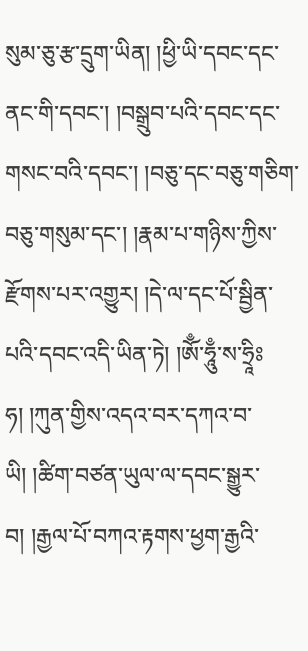སུམ་ཅུ་རྩ་དྲུག་ཡིན། །ཕྱི་ཡི་དབང་དང་ནང་གི་དབང་། །བསྒྲུབ་པའི་དབང་དང་གསང་བའི་དབང་། །བཅུ་དང་བཅུ་གཅིག་བཅུ་གསུམ་དང་། །རྣམ་པ་གཉིས་ཀྱིས་རྫོགས་པར་འགྱུར། །དེ་ལ་དང་པོ་སྦྱིན་པའི་དབང་འདི་ཡིན་ཏེ། །ཨོྃ་ཧཱུྃ་ས་ཧྲཱིཿཧ། །ཀུན་གྱིས་འདའ་བར་དཀའ་བ་ཡི། །ཚིག་བཙན་ཡུལ་ལ་དབང་སྒྱུར་བ། །རྒྱལ་པོ་བཀའ་རྟགས་ཕྱག་རྒྱའི་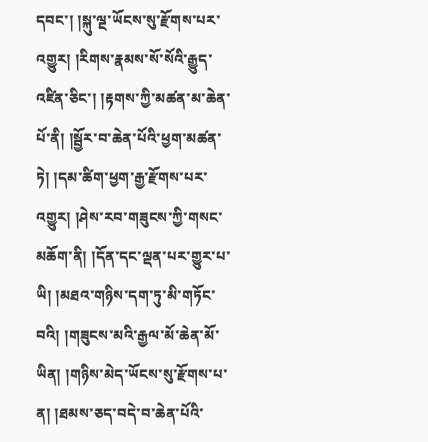དབང་། །སྐུ་ལྔ་ཡོངས་སུ་རྫོགས་པར་འགྱུར། །རིགས་རྣམས་སོ་སོའི་རྒྱུད་འཛིན་ཅིང་། །རྟགས་ཀྱི་མཚན་མ་ཆེན་པོ་ནི། །སྦྱོར་བ་ཆེན་པོའི་ཕྱག་མཚན་ཏེ། །དམ་ཚིག་ཕྱག་རྒྱ་རྫོགས་པར་འགྱུར། །ཤེས་རབ་གཟུངས་ཀྱི་གསང་མཆོག་ནི། །དོན་དང་ལྡན་པར་གྱུར་པ་ཡི། །མཐའ་གཉིས་དག་ཏུ་མི་གཏོང་བའི། །གཟུངས་མའི་རྒྱལ་མོ་ཆེན་མོ་ཡིན། །གཉིས་མེད་ཡོངས་སུ་རྫོགས་པ་ན། །ཐམས་ཅད་བདེ་བ་ཆེན་པོའི་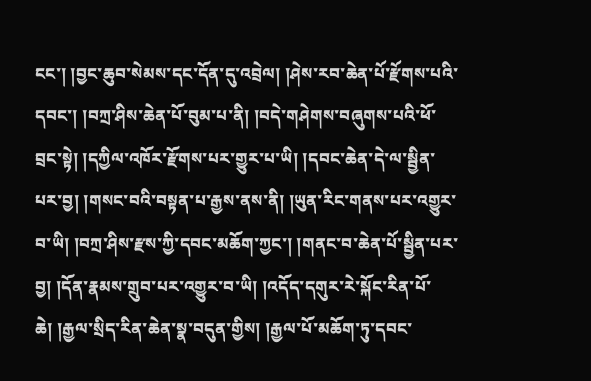ངང་། །བྱང་ཆུབ་སེམས་དང་དོན་དུ་འབྲེལ། །ཤེས་རབ་ཆེན་པོ་རྫོགས་པའི་དབང་། །བཀྲ་ཤིས་ཆེན་པོ་བུམ་པ་ནི། །བདེ་གཤེགས་བཞུགས་པའི་ཕོ་བྲང་སྟེ། །དཀྱིལ་འཁོར་རྫོགས་པར་གྱུར་པ་ཡི། །དབང་ཆེན་དེ་ལ་སྦྱིན་པར་བྱ། །གསང་བའི་བསྟན་པ་རྒྱས་ནས་ནི། །ཡུན་རིང་གནས་པར་འགྱུར་བ་ཡི། །བཀྲ་ཤིས་རྫས་ཀྱི་དབང་མཆོག་ཀྱང་། །གནང་བ་ཆེན་པོ་སྦྱིན་པར་བྱ། །དོན་རྣམས་གྲུབ་པར་འགྱུར་བ་ཡི། །འདོད་དགུར་རེ་སྐོང་རིན་པོ་ཆེ། །རྒྱལ་སྲིད་རིན་ཆེན་སྣ་བདུན་གྱིས། །རྒྱལ་པོ་མཆོག་ཏུ་དབང་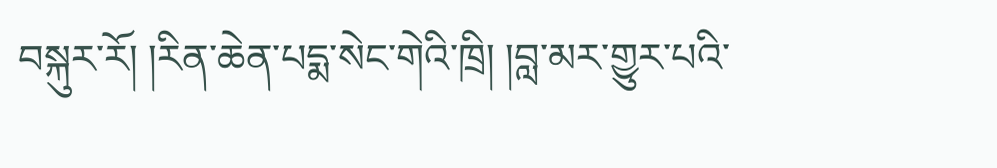བསྐུར་རོ། །རིན་ཆེན་པདྨ་སེང་གེའི་ཁྲི། །བླ་མར་གྱུར་པའི་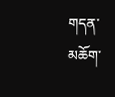གདན་མཆོག་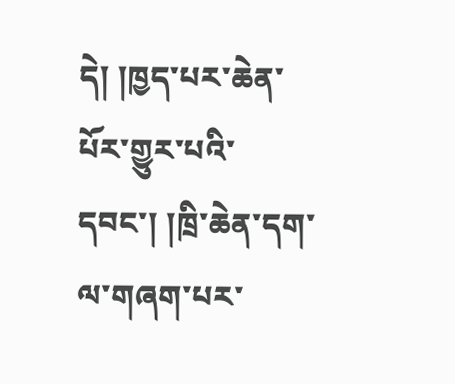དེ། །ཁྱད་པར་ཆེན་པོར་གྱུར་པའི་དབང་། །ཁྲི་ཆེན་དག་ལ་གཞག་པར་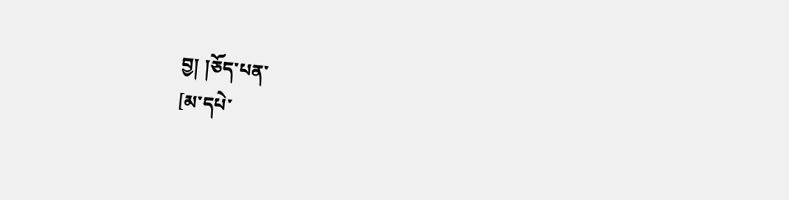བྱ། །ཅོད་པན་
[མ་དཔེ་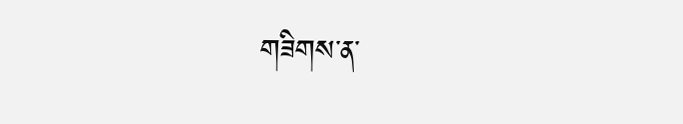གཟིགས་ན་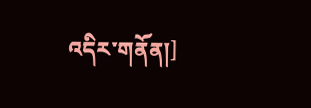འདིར་གནོན།]